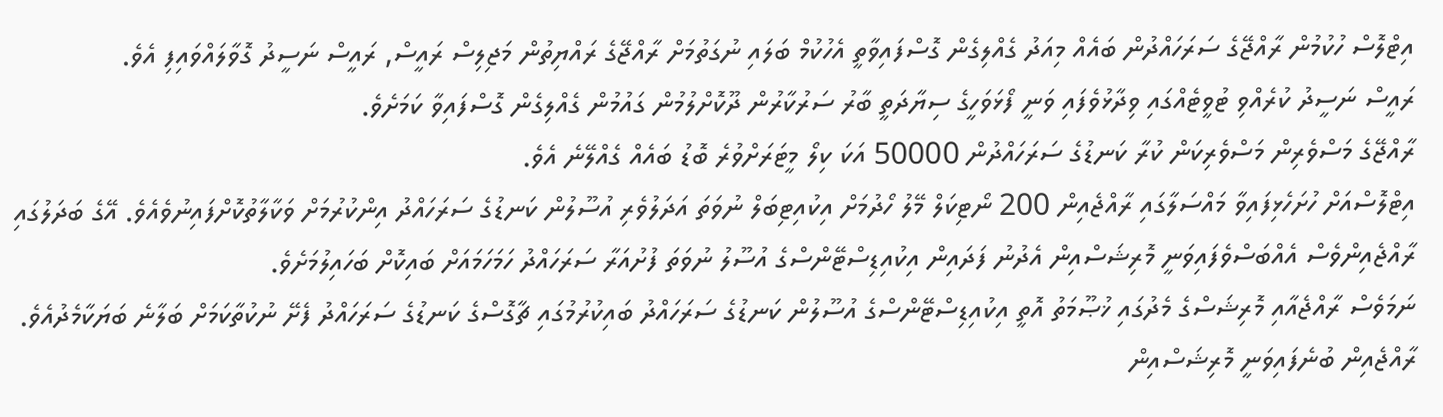އިޓްލޮސް ހުކުމުން ރާއްޖޭގެ ސަރަހައްދުން ބައެއް މިއަދު ގެއްލިގެން ގޮސްފައިވާތީ އެހުކުމް ބަލައި ނުގަތުމަށް ރާއްޖޭގެ ރައްޔިތުން މަޖިލިސް ރައީސް, ރައީސް ނަސީދު ގޮވާލައްވައިފި އެވެ.
ރައީސް ނަސީދު ކުރެއްވި ޓުވީޓެއްގައި ވިދާޅުވެފައި ވަނީ ފޯޅަވަހީގެ ސިޔާދަތީ ބާރު ސަރުކާރުން ދޫކޮށްލުމުން ގައުމުން ގެއްލިގެން ގޮސްފައިވާ ކަމަށެވެ.
ރާއްޖޭގެ މަސްވެރިން މަސްވެރިކަން ކުރާ ކަނޑުގެ ސަރަހައްދުން 50000 އަކަ ކިލޯ މީޓަރަށްވުރެ ބޮޑު ބައެއް ގެއްލޭނެ އެވެ.
އިޓްލޮސްއަށް ހުށަހެޅިފައިވާ މައްސަލާގައި ރާއްޖެއިން 200 ނޯޓިކަލް މޭލު ހޯދުމަށް އިކުއިޓިބަލް ނުވަތަ އަދަލުވެރި އުސޫލުން ކަނޑުގެ ސަރަހައްދު އިންކުރުމަށް ވަކާލާތުކޮށްފައިނުވެއެވެ. އޭގެ ބަދަލުގައި ރާއްޖެއިންވެސް އެއްބަސްވެފައިވަނީ މޮރިޝަސްއިން އެދުނު ފަދައިން އިކުއިޑިސްޓޭންސްގެ އުސޫލު ނުވަތަ ފުށުއަރާ ސަރަހައްދު ހަމަހަމައަށް ބައިކޮށް ބަހައިލުމަށެވެ.
ނަމަވެސް ރާއްޖެއާއި މޮރިޝަސްގެ މެދުގައި ޚުޞޫމަތު އޮތީ އިކުއިޑިސްޓޭންސްގެ އުސޫލުން ކަނޑުގެ ސަރަހައްދު ބައިކުރުމުގައި ޗާގޮސްގެ ކަނޑުގެ ސަރަހައްދު ފެށޭ ނުކުތާކަމަށް ބަލާނެ ބަޔަކާމެދުއެވެ. ރާއްޖެއިން ބުނެފައިވަނީ މޮރިޝަސްއިން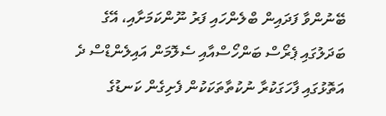ބޭނުންވާ ފަދައިން ބްލެންހައި ފަރު ނޫންކަމަށާއި، އޭގެ ބަދަލުގައި ޕެރޯސް ބަންހޯސްއާއި ސެލޮމަން އައިލެންޑްސް ދެ އަތޮޅުގައި ފާހަގަކުރާ ނުކުތާތަކަކުން ފެށިގެން ކަނޑުގެ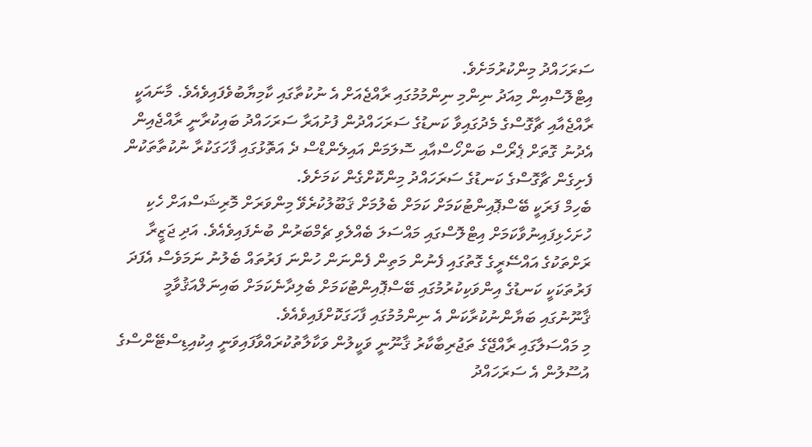ސަރަހައްދު މިންކުރުމަށެވެ.
އިޓްލޮސްއިން މިއަދު ނިންމި ނިންމުމުގައި ރާއްޖެއަށް އެ ނުކުތާގައި ކާމިޔާބުވެފައިވެއެވެ. މާނައަކީ ރާއްޖެއާއި ޗާގޮސްގެ މެދުގައިވާ ކަނޑުގެ ސަރަހައްދުން ފުށުއަރާ ސަރަހައްދު ބައިކުރާނީ ރާއްޖެއިން އެދުނު ގޮތަށް ޕެރޯސް ބަންހޯސްއާއި ސޮލަމަން އައިލެންޑްސް ދެ އަތޮޅުގައި ފާހަގަކުރާ ނުކުތާތަކުން ފެށިގެން ޗާގޮސްގެ ކަނޑުގެ ސަރަހައްދު މިންކޮށްގެން ކަމަށެވެ.
ބެހިމް ފަރަކީ ބޭސްޕޮއިންޓުކަމަށް ކަމަށް ބެލުމަށް ޤަބޫލުކުރެވޭ މިންވަރަށް މޮރިޝަސްއަށް ހެކި ހުށަހެޅިފައިނުވާކަމަށް އިޓްލޮސްގައި މައްސަލަ ބެއްލެވި ޗެމްބަރުން ބުނެފައިވެއެވެ. އަދި ޖަޒީރާ ރަށްތަކުގެ އައްސޭރީގެ ގޮތުގައި ފެނުން މަތިން ފެންނަން ހުންނަ ފަރުތައް ބެލުނު ނަމަވެސް އެފަދަ ފަރުތަކަކީ ކަނޑުގެ އިންވަކިކުރުމުގައި ބޭސްޕޮއިންޓުކަމަށް ބެލިދާނެކަމަށް ބައިނަލްއަޤުވާމީ ޤާނޫނުގައި ބަޔާންނުކުރާކަން އެ ނިންމުމުގައި ފާހަގަކޮށްފައިވެއެވެ.
މި މައްސަލާގައި ރާއްޖޭގެ ތަޖުރިބާކާރު ޤާނޫނީ ވަކީލުން ވަކާލާތުކުރައްވާފައިވަނީ އިކުއިޑިސްޓޭންސްގެ އުސޫލުން އެ ސަރަހައްދު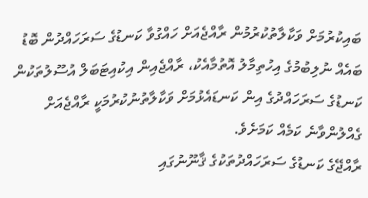ބައިކުރުމަށް ވަކާލާތުކުރުމުން ރާއްޖެއަށް ހައްގުވާ ކަނޑުގެ ސަރަހައްދުން ބޮޑު ބައެއް ނުލިބުމުގެ އިހުތިމާލު އޮތުމާއެކު، ރާއްޖެއިން އިކުއިޓަބަލް އުސޫލުތަކުން ކަނޑުގެ ސަރަހައްދުގެ އިން ކަނޑައެޅުމަށް ވަކާލާތުނުކުރުމަކީ ރާއްޖެއަށް ގެއްލުންވާނެ ކަމެއް ކަމަށެވެ.
ރާއްޖޭގެ ކަނޑުގެ ސަރަހައްދުތަކުގެ ޤާނޫނުގައި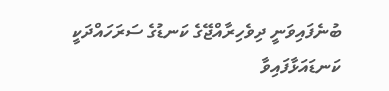ބުނެފައިވަނީ ދިވެހިރާއްޖޭގެ ކަނޑުގެ ސަރަހައްދަކީ ކަނޑައަޅާފައިވާ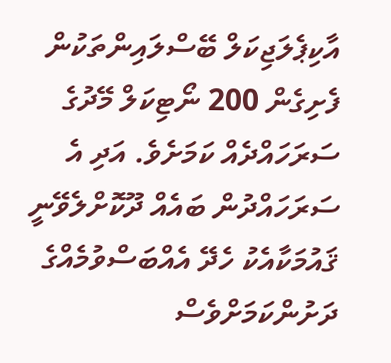އާކިޕެލަޖިކަލް ބޭސްލައިންތަކުން ފެށިގެން 200 ނޯޓިކަލް މޭދުގެ ސަރަހައްދެއް ކަމަށެވެ. އަދި އެ ސަރަހައްދުން ބައެއް ދޫކޮށްލެވޭނީ ޤައުމަކާއެކު ހެދޭ އެއްބަސްވުމެއްގެ ދަށުންކަމަށްވެސް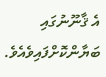އެ ޤާނޫނުގައި ބަޔާންކޮށްފައިވެއެވެ.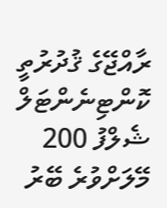ރާއްޖޭގެ ޤުދުރުތީ ކޮންޓިނެންޓަލް ޝެލްފު 200 މޭލަށްވުރެ ބޭރު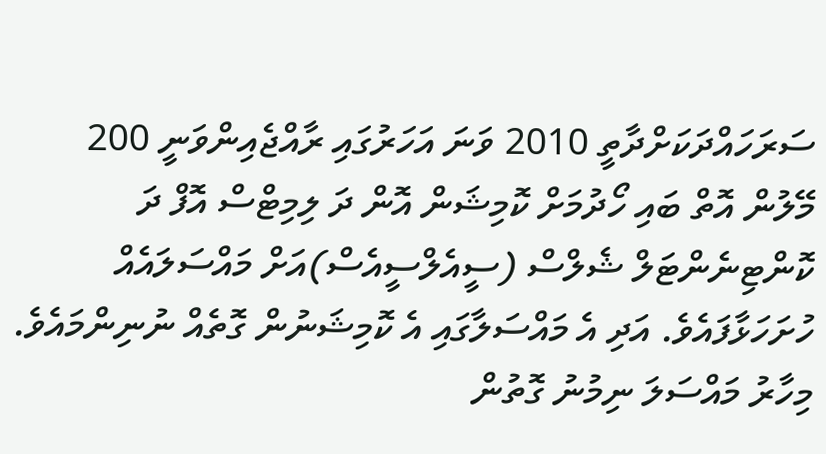ސަރަހައްދަކަށްދާތީ 2010 ވަނަ އަހަރުގައި ރާއްޖެއިންވަނީ 200 މޭލުން އޮތް ބައި ހޯދުމަށް ކޮމިޝަން އޮން ދަ ލިމިޓްސް އޮފް ދަ ކޮންޓިނެންޓަލް ޝެލްސް (ސީއެލްސީއެސް)އަށް މައްސަލައެއް ހުށަހަޅާފައެވެ. އަދި އެ މައްސަލާގައި އެ ކޮމިޝަނުން ގޮތެއް ނުނިންމައެވެ.
މިހާރު މައްސަލަ ނިމުނު ގޮތުން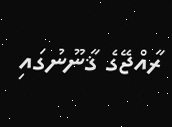ރާއްޖޭގެ ޤާނޫނުގައި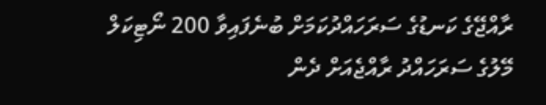ރާއްޖޭގެ ކަނޑުގެ ސަރަހައްދުކަމަށް ބުނެފައިވާ 200 ނޯޓިކަލް މޭލުގެ ސަރަހައްދު ރާއްޖެއަށް ދެން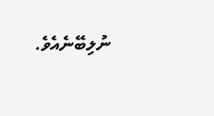ނުލިބޭނެއެވެ.